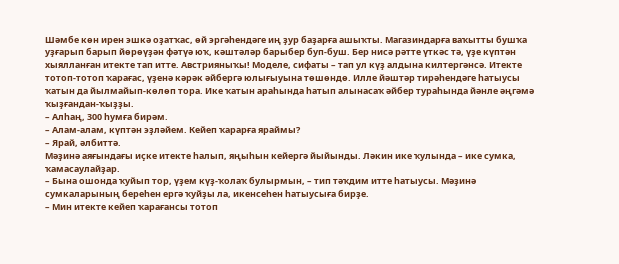Шәмбе көн ирен эшкә оҙатҡас, өй эргәһендәге иң ҙур баҙарға ашыҡты. Магазиндарға ваҡытты бушҡа уҙғарып барып йөрөүҙән фәтүә юҡ, кәштәләр барыбер буп-буш. Бер нисә рәтте үткәс тә, үҙе күптән хыялланған итекте тап итте. Австрияныҡы! Моделе, сифаты – тап ул күҙ алдына килтергәнсә. Итекте тотоп-тотоп ҡарағас, үҙенә кәрәк әйбергә юлығыуына төшөндө. Илле йәштәр тирәһендәге һатыусы ҡатын да йылмайып-көлөп тора. Ике ҡатын араһында һатып алынасаҡ әйбер тураһында йәнле әңгәмә ҡыҙғандан-ҡыҙҙы.
– Алһаң, 300 һумға бирәм.
– Алам-алам, күптән эҙләйем. Кейеп ҡарарға яраймы?
– Ярай, әлбиттә.
Мәҙинә аяғындағы иҫке итекте һалып, яңыһын кейергә йыйынды. Ләкин ике ҡулында – ике сумка, ҡамасаулайҙар.
– Бына ошонда ҡуйып тор, үҙем күҙ-ҡолаҡ булырмын, – тип тәҡдим итте һатыусы. Мәҙинә сумкаларының береһен ергә ҡуйҙы ла, икенсеһен һатыусыға бирҙе.
– Мин итекте кейеп ҡарағансы тотоп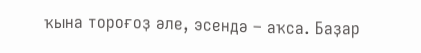ҡына тороғоҙ әле, эсендә – аҡса. Баҙар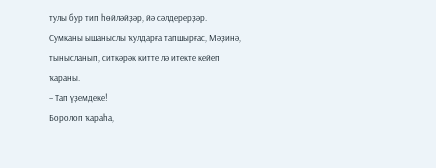тулы бур тип һөйләйҙәр, йә сәлдерерҙәр.
Сумканы ышаныслы ҡулдарға тапшырғас, Мәҙинә, тынысланып, ситкәрәк китте лә итекте кейеп ҡараны.
– Тап үҙемдеке!
Боролоп ҡараһа,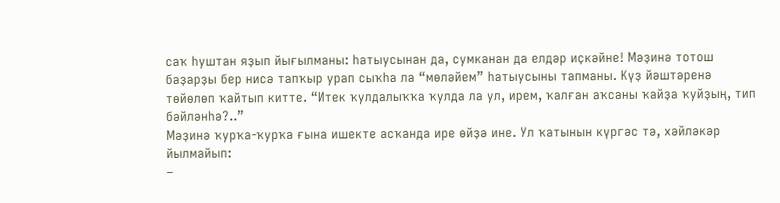саҡ һуштан яҙып йығылманы: һатыусынан да, сумканан да елдәр иҫкәйне! Мәҙинә тотош баҙарҙы бер нисә тапҡыр урап сыҡһа ла “мөләйем” һатыусыны тапманы. Күҙ йәштәренә төйөлөп ҡайтып китте. “Итек ҡулдалыҡҡа ҡулда ла ул, ирем, ҡалған аҡсаны ҡайҙа ҡуйҙың, тип бәйләнһә?..”
Мәҙинә ҡурҡа-ҡурҡа ғына ишекте асҡанда ире өйҙә ине. Ул ҡатынын күргәс тә, хәйләкәр йылмайып:
–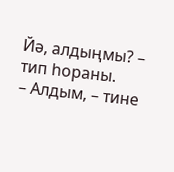Йә, алдыңмы? – тип һораны.
– Алдым, – тине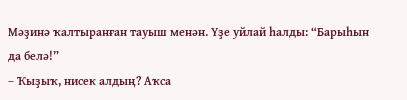Мәҙинә ҡалтыранған тауыш менән. Үҙе уйлай һалды: “Барыһын да белә!”
– Ҡыҙыҡ, нисек алдың? Аҡса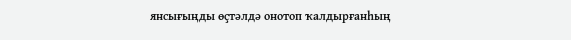янсығыңды өҫтәлдә онотоп ҡалдырғанһың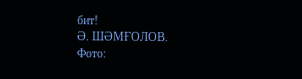бит!
Ә. ШӘМҒОЛОВ.
Фото: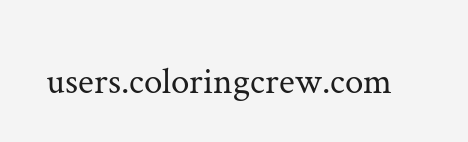users.coloringcrew.com